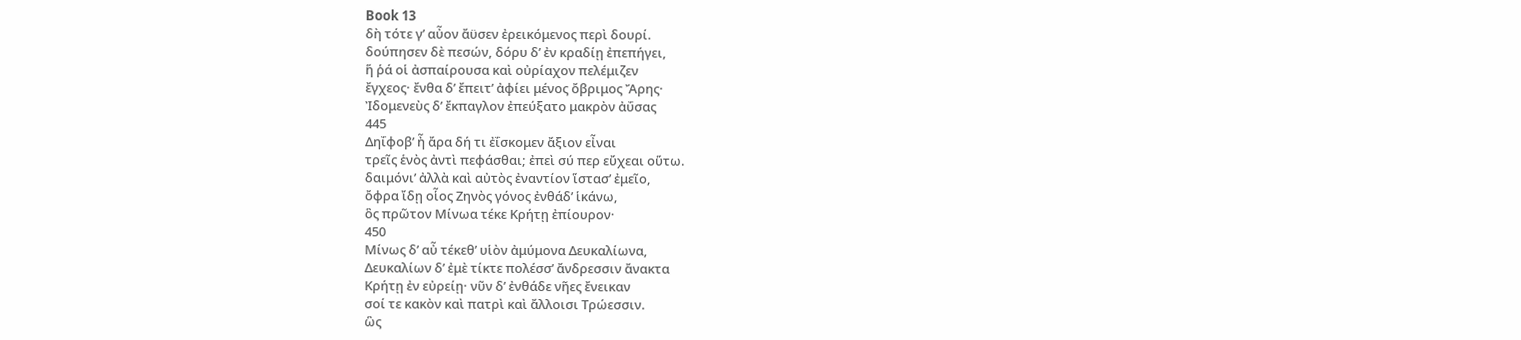Book 13
δὴ τότε γʼ αὖον ἄϋσεν ἐρεικόμενος περὶ δουρί.
δούπησεν δὲ πεσών, δόρυ δʼ ἐν κραδίῃ ἐπεπήγει,
ἥ ῥά οἱ ἀσπαίρουσα καὶ οὐρίαχον πελέμιζεν
ἔγχεος· ἔνθα δʼ ἔπειτʼ ἀφίει μένος ὄβριμος Ἄρης·
Ἰδομενεὺς δʼ ἔκπαγλον ἐπεύξατο μακρὸν ἀΰσας
445
Δηΐφοβʼ ἦ ἄρα δή τι ἐΐσκομεν ἄξιον εἶναι
τρεῖς ἑνὸς ἀντὶ πεφάσθαι; ἐπεὶ σύ περ εὔχεαι οὕτω.
δαιμόνιʼ ἀλλὰ καὶ αὐτὸς ἐναντίον ἵστασʼ ἐμεῖο,
ὄφρα ἴδῃ οἷος Ζηνὸς γόνος ἐνθάδʼ ἱκάνω,
ὃς πρῶτον Μίνωα τέκε Κρήτῃ ἐπίουρον·
450
Μίνως δʼ αὖ τέκεθʼ υἱὸν ἀμύμονα Δευκαλίωνα,
Δευκαλίων δʼ ἐμὲ τίκτε πολέσσʼ ἄνδρεσσιν ἄνακτα
Κρήτῃ ἐν εὐρείῃ· νῦν δʼ ἐνθάδε νῆες ἔνεικαν
σοί τε κακὸν καὶ πατρὶ καὶ ἄλλοισι Τρώεσσιν.
ὣς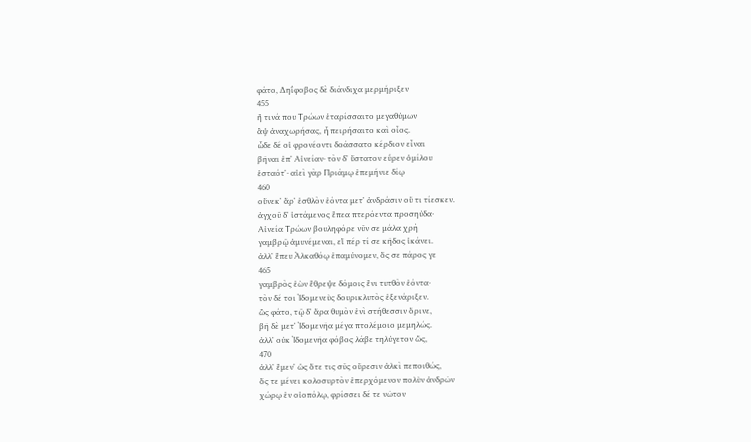φάτο, Δηΐφοβος δὲ διάνδιχα μερμήριξεν
455
ἤ τινά που Τρώων ἑταρίσσαιτο μεγαθύμων
ἂψ ἀναχωρήσας, ἦ πειρήσαιτο καὶ οἶος.
ὧδε δέ οἱ φρονέοντι δοάσσατο κέρδιον εἶναι
βῆναι ἐπʼ Αἰνείαν· τὸν δʼ ὕστατον εὗρεν ὁμίλου
ἑσταότʼ· αἰεὶ γὰρ Πριάμῳ ἐπεμήνιε δίῳ
460
οὕνεκʼ ἄρʼ ἐσθλὸν ἐόντα μετʼ ἀνδράσιν οὔ τι τίεσκεν.
ἀγχοῦ δʼ ἱστάμενος ἔπεα πτερόεντα προσηύδα·
Αἰνεία Τρώων βουληφόρε νῦν σε μάλα χρὴ
γαμβρῷ ἀμυνέμεναι, εἴ πέρ τί σε κῆδος ἱκάνει.
ἀλλʼ ἕπευ Ἀλκαθόῳ ἐπαμύνομεν, ὅς σε πάρος γε
465
γαμβρὸς ἐὼν ἔθρεψε δόμοις ἔνι τυτθὸν ἐόντα·
τὸν δέ τοι Ἰδομενεὺς δουρικλυτὸς ἐξενάριξεν.
ὣς φάτο, τῷ δʼ ἄρα θυμὸν ἐνὶ στήθεσσιν ὄρινε,
βῆ δὲ μετʼ Ἰδομενῆα μέγα πτολέμοιο μεμηλώς.
ἀλλʼ οὐκ Ἰδομενῆα φόβος λάβε τηλύγετον ὥς,
470
ἀλλʼ ἔμενʼ ὡς ὅτε τις σῦς οὔρεσιν ἀλκὶ πεποιθώς,
ὅς τε μένει κολοσυρτὸν ἐπερχόμενον πολὺν ἀνδρῶν
χώρῳ ἐν οἰοπόλῳ, φρίσσει δέ τε νῶτον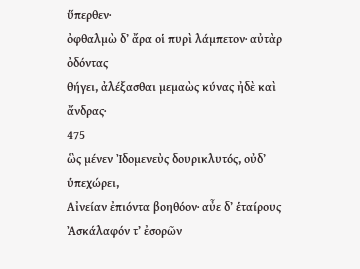ὕπερθεν·
ὀφθαλμὼ δʼ ἄρα οἱ πυρὶ λάμπετον· αὐτὰρ ὀδόντας
θήγει, ἀλέξασθαι μεμαὼς κύνας ἠδὲ καὶ ἄνδρας·
475
ὣς μένεν Ἰδομενεὺς δουρικλυτός, οὐδʼ ὑπεχώρει,
Αἰνείαν ἐπιόντα βοηθόον· αὖε δʼ ἑταίρους
Ἀσκάλαφόν τʼ ἐσορῶν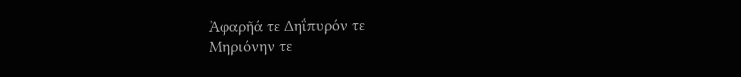Ἀφαρῆά τε Δηΐπυρόν τε
Μηριόνην τε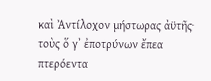καὶ Ἀντίλοχον μήστωρας ἀϋτῆς·
τοὺς ὅ γʼ ἐποτρύνων ἔπεα πτερόεντα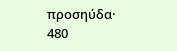προσηύδα·
480